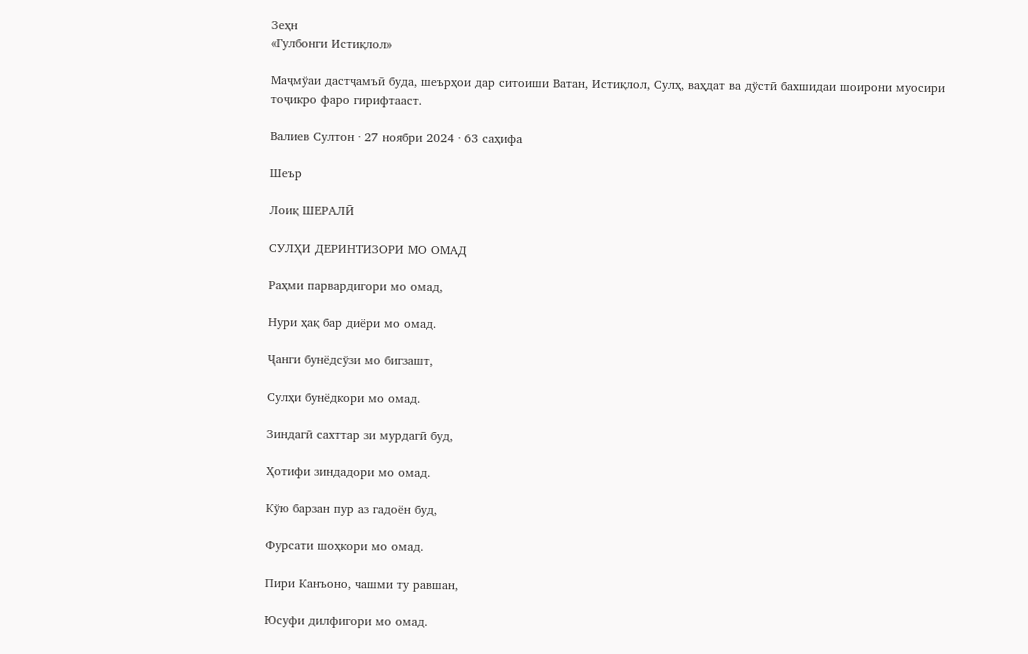Зеҳн
«Гулбонги Истиқлол»

Маҷмўаи дастҷамъӣ буда, шеърҳои дар ситоиши Ватан, Истиқлол, Сулҳ, ваҳдат ва дўстӣ бахшидаи шоирони муосири тоҷикро фаро гирифтааст.

Валиев Султон · 27 ноябри 2024 · 63 саҳифа

Шеър

Лоиқ ШЕРАЛӢ

СУЛҲИ ДЕРИНТИЗОРИ МО ОМАД

Раҳми парвардигори мо омад,

Нури ҳақ бар диёри мо омад.

Ҷанги бунёдсўзи мо бигзашт,

Сулҳи бунёдкори мо омад.

Зиндагӣ сахттар зи мурдагӣ буд,

Ҳотифи зиндадори мо омад.

Кўю барзан пур аз гадоён буд,

Фурсати шоҳкори мо омад.

Пири Канъоно, чашми ту равшан,

Юсуфи дилфигори мо омад.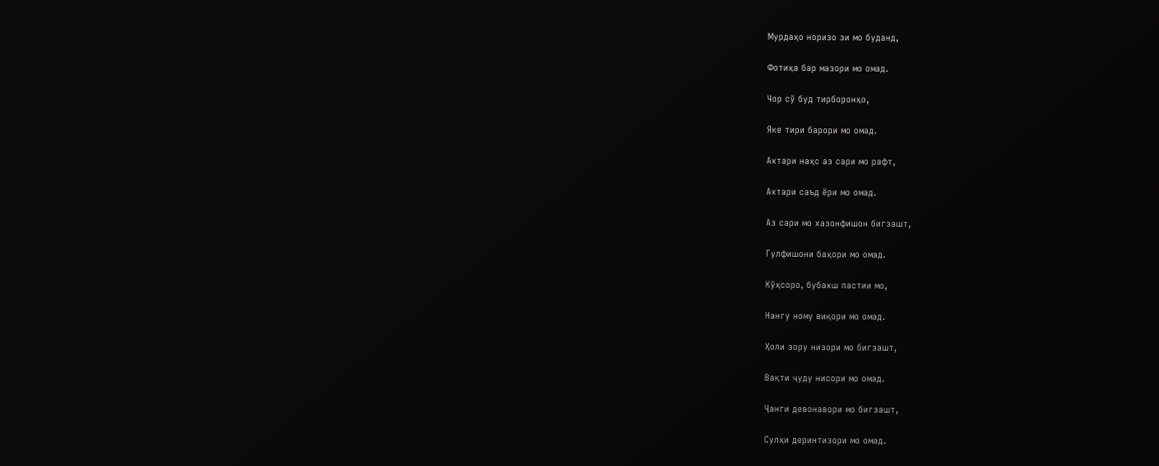Мурдаҳо норизо зи мо буданд,

Фотиҳа бар мазори мо омад.

Чор сў буд тирборонҳо,

Яке тири барори мо омад.

Ахтари наҳс аз сари мо рафт,

Ахтари саъд ёри мо омад.

Аз сари мо хазонфишон бигзашт,

Гулфишони баҳори мо омад.

Кўҳсоро, бубахш пастии мо,

Нангу ному виқори мо омад.

Ҳоли зору низори мо бигзашт,

Вақти ҷуду нисори мо омад.

Ҷанги девонавори мо бигзашт,

Сулҳи деринтизори мо омад.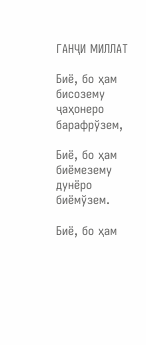ГАНҶИ МИЛЛАТ

Биё, бо ҳам бисозему ҷаҳонеро барафрўзем,

Биё, бо ҳам биёмезему дунёро биёмўзем.

Биё, бо ҳам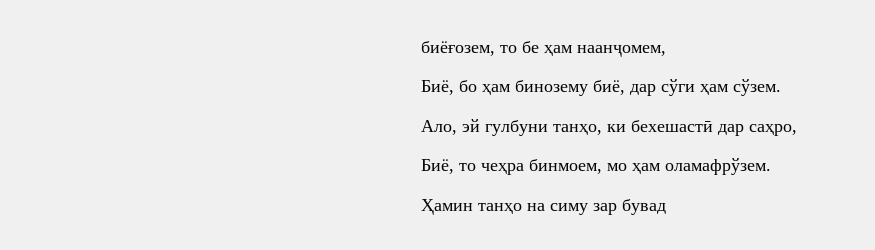биёғозем, то бе ҳам наанҷомем,

Биё, бо ҳам бинозему биё, дар сўги ҳам сўзем.

Ало, эй гулбуни танҳо, ки бехешастӣ дар саҳро,

Биё, то чеҳра бинмоем, мо ҳам оламафрўзем.

Ҳамин танҳо на симу зар бувад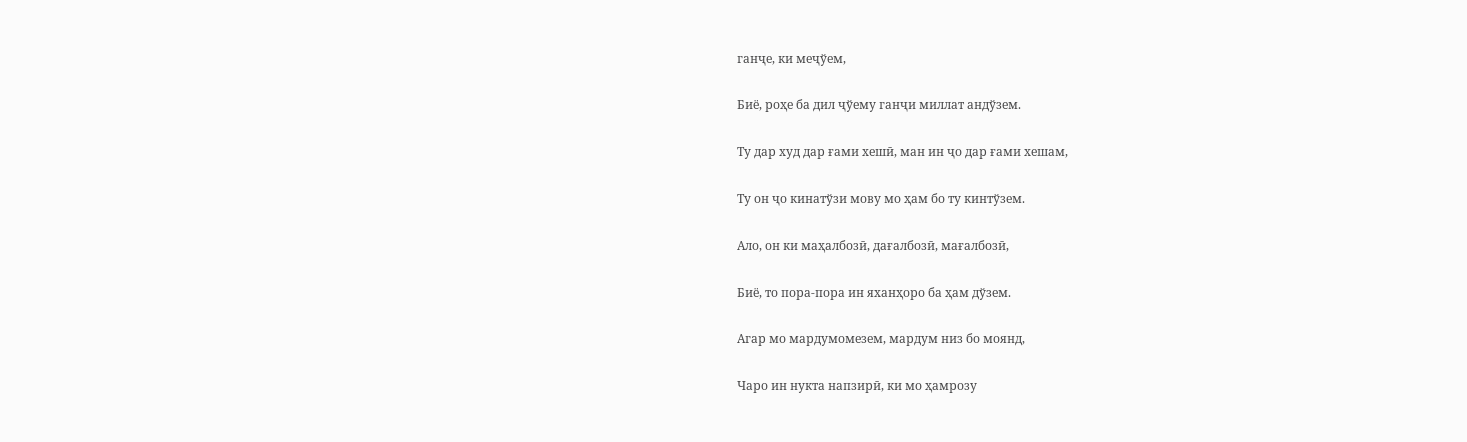ганҷе, ки меҷўем,

Биё, роҳе ба дил ҷўему ганҷи миллат андўзем.

Ту дар худ дар ғами хешӣ, ман ин ҷо дар ғами хешам,

Ту он ҷо кинатўзи мову мо ҳам бо ту кинтўзем.

Ало, он ки маҳалбозӣ, дағалбозӣ, мағалбозӣ,

Биё, то пора-пора ин яханҳоро ба ҳам дўзем.

Агар мо мардумомезем, мардум низ бо моянд,

Чаро ин нукта напзирӣ, ки мо ҳамрозу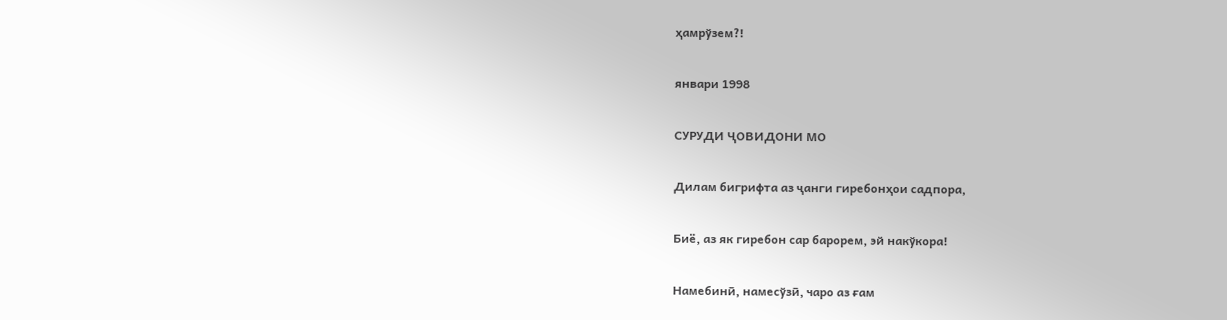ҳамрўзем?!

январи 1998

СУРУДИ ҶОВИДОНИ МО

Дилам бигрифта аз ҷанги гиребонҳои садпора,

Биё, аз як гиребон сар барорем, эй накўкора!

Намебинӣ, намесўзӣ, чаро аз ғам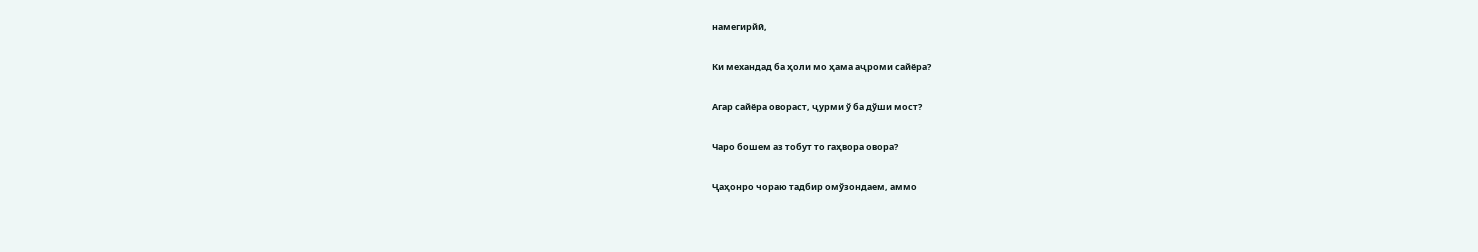намегирйӣ,

Ки механдад ба ҳоли мо ҳама аҷроми сайёра?

Агар сайёра овораст, ҷурми ў ба дўши мост?

Чаро бошем аз тобут то гаҳвора овора?

Ҷаҳонро чораю тадбир омўзондаем, аммо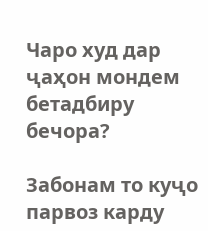Чаро худ дар ҷаҳон мондем бетадбиру бечора?

Забонам то куҷо парвоз карду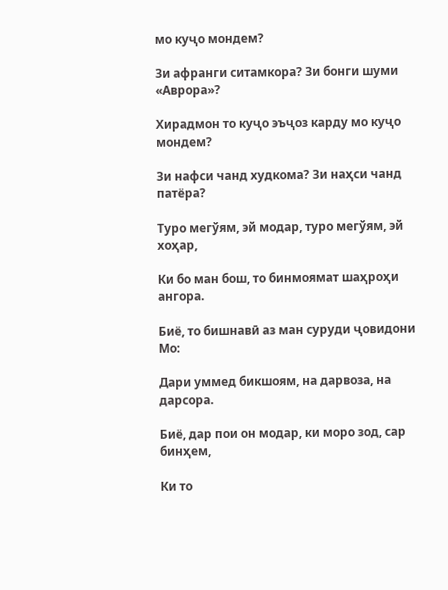мо куҷо мондем?

Зи афранги ситамкора? Зи бонги шуми «Аврора»?

Хирадмон то куҷо эъҷоз карду мо куҷо мондем?

Зи нафси чанд худкома? Зи наҳси чанд патёра?

Туро мегўям, эй модар, туро мегўям, эй хоҳар,

Ки бо ман бош, то бинмоямат шаҳроҳи ангора.

Биё, то бишнавӣ аз ман суруди ҷовидони Мо:

Дари уммед бикшоям, на дарвоза, на дарсора.

Биё, дар пои он модар, ки моро зод, сар бинҳем,

Ки то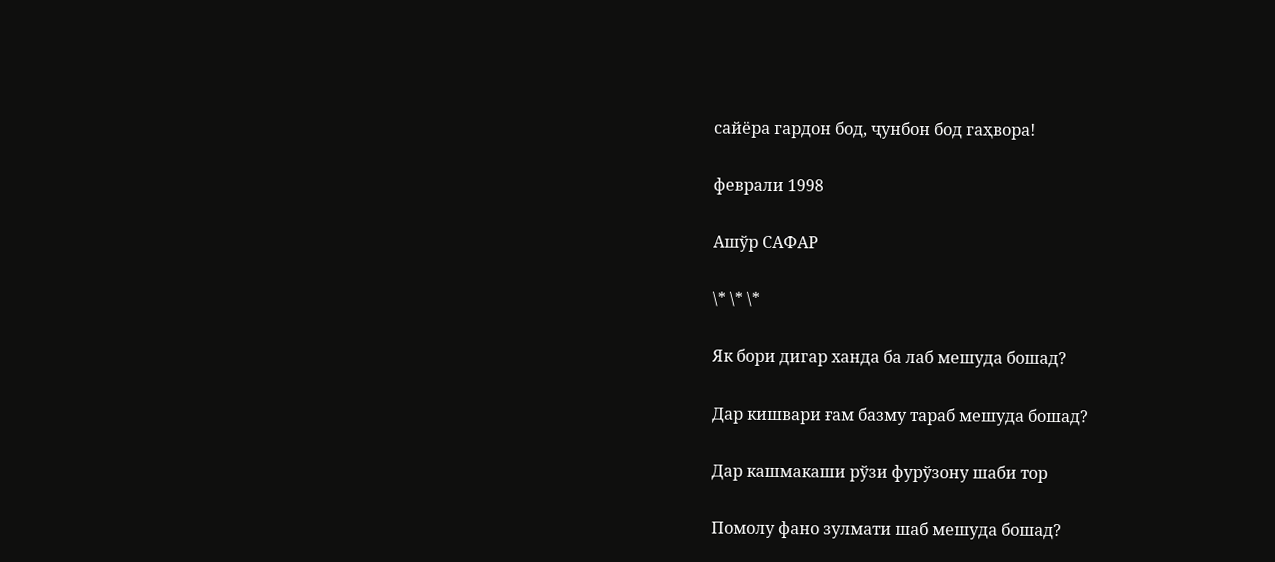сайёра гардон бод, ҷунбон бод гаҳвора!

феврали 1998

Ашўр САФАР

\* \* \*

Як бори дигар ханда ба лаб мешуда бошад?

Дар кишвари ғам базму тараб мешуда бошад?

Дар кашмакаши рўзи фурўзону шаби тор

Помолу фано зулмати шаб мешуда бошад?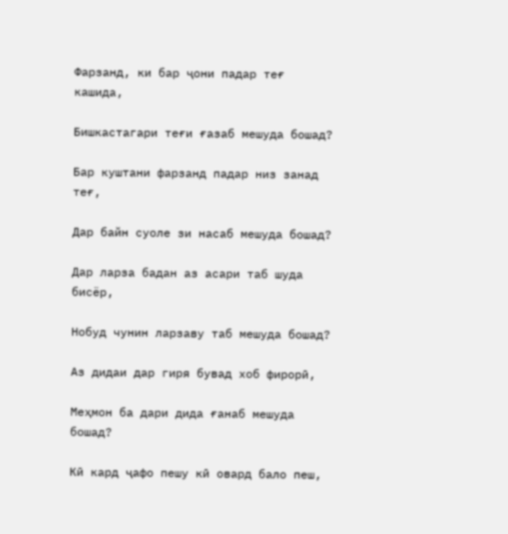Фарзанд, ки бар ҷони падар теғ кашида,

Бишкастагари теғи ғазаб мешуда бошад?

Бар куштани фарзанд падар низ занад теғ,

Дар байн суоле зи насаб мешуда бошад?

Дар ларза бадан аз асари таб шуда бисёр,

Нобуд чунин ларзаву таб мешуда бошад?

Аз дидаи дар гиря бувад хоб фирорӣ,

Меҳмон ба дари дида ғанаб мешуда бошад?

Кӣ кард ҷафо пешу кӣ овард бало пеш,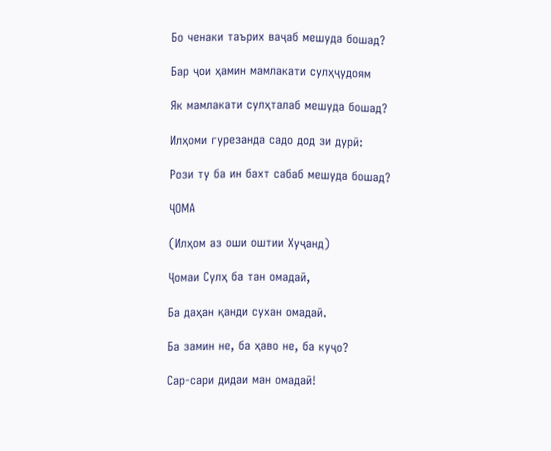Бо ченаки таърих ваҷаб мешуда бошад?

Бар ҷои ҳамин мамлакати сулҳҷудоям

Як мамлакати сулҳталаб мешуда бошад?

Илҳоми гурезанда садо дод зи дурӣ:

Рози ту ба ин бахт сабаб мешуда бошад?

ҶОМА

(Илҳом аз оши оштии Хуҷанд)

Ҷомаи Сулҳ ба тан омадаӣ,

Ба даҳан қанди сухан омадаӣ.

Ба замин не, ба ҳаво не, ба куҷо?

Сар-сари дидаи ман омадаӣ!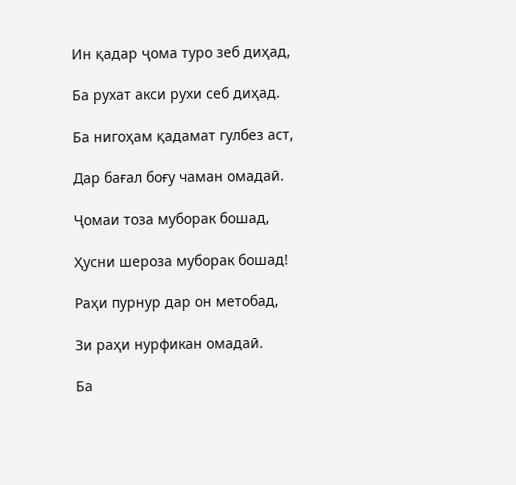Ин қадар ҷома туро зеб диҳад,

Ба рухат акси рухи себ диҳад.

Ба нигоҳам қадамат гулбез аст,

Дар бағал боғу чаман омадаӣ.

Ҷомаи тоза муборак бошад,

Ҳусни шероза муборак бошад!

Раҳи пурнур дар он метобад,

Зи раҳи нурфикан омадаӣ.

Ба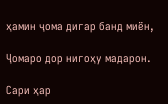ҳамин ҷома дигар банд миён,

Ҷомаро дор нигоҳу мадарон.

Сари ҳар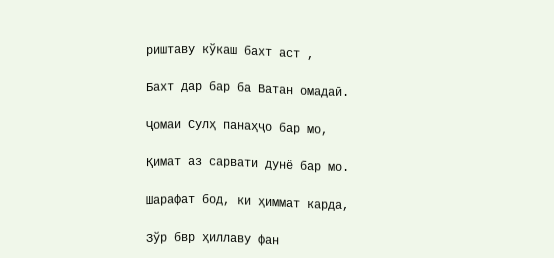риштаву кўкаш бахт аст ,

Бахт дар бар ба Ватан омадаӣ.

Ҷомаи Сулҳ панаҳҷо бар мо,

Қимат аз сарвати дунё бар мо.

Шарафат бод, ки ҳиммат карда,

Зўр бвр ҳиллаву фан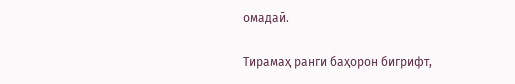омадаӣ.

Тирамаҳ ранги баҳорон бигрифт,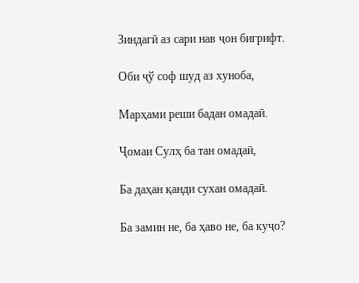Зиндагӣ аз сари нав ҷон бигрифт.

Оби ҷў соф шуд аз хуноба,

Марҳами реши бадан омадаӣ.

Ҷомаи Сулҳ ба тан омадаӣ,

Ба даҳан қанди сухан омадаӣ.

Ба замин не, ба ҳаво не, ба куҷо?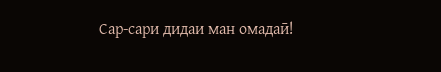Сар-сари дидаи ман омадаӣ!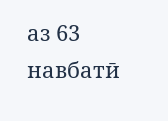аз 63
навбатӣ